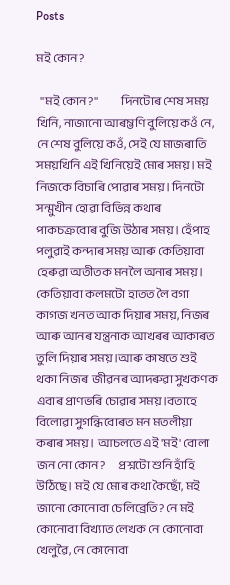Posts

মই কোন?

  "মই কোন?"           দিনটোৰ শেষ সময় খিনি, নাজানো আৰম্ভণি বুলিয়ে কওঁ নে, নে শেষ বুলিয়ে কওঁ, সেই যে মাজৰাতি সময়খিনি এই খিনিয়েই মোৰ সময়। মই নিজকে বিচাৰি পোৱাৰ সময়। দিনটো সন্মুখীন হোৱা বিভিন্ন কথাৰ পাকচক্ৰবোৰ বুজি উঠাৰ সময়। হেঁপাহ পলুৱাই কন্দাৰ সময় আৰু কেতিয়াবা হেৰুৱা অতীতক মনলৈ অনাৰ সময়। কেতিয়াবা কলমটো হাতত লৈ বগা কাগজ খনত আক দিয়াৰ সময়, নিজৰ আৰু আনৰ যন্ত্ৰনাক আখৰৰ আকাৰত তুলি দিয়াৰ সময়।আৰু কাষতে শুই থকা নিজৰ  জীৱনৰ আদৰুৱা সুখকণক এবাৰ প্ৰাণভৰি চোৱাৰ সময়।বতাহে বিলোৱা সুগন্ধিবোৰত মন মতলীয়া কৰাৰ সময়।  আচলতে এই 'মই' বোলা জন নো কোন?      প্ৰশ্নটো শুনি হাঁহি উঠিছে। মই যে মোৰ কথা কৈছোঁ, মই জানো কোনোবা চেলিব্ৰেতি? নে মই কোনোবা বিখ্যাত লেখক নে কোনোবা খেলুৱৈ, নে কোনোবা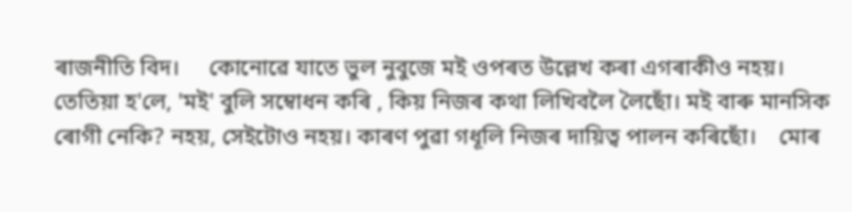ৰাজনীতি বিদ।     কোনোৱে যাতে ভুল নুবুজে মই ওপৰত উল্লেখ কৰা এগৰাকীও নহয়। তেতিয়া হ'লে, 'মই' বুলি সম্বোধন কৰি , কিয় নিজৰ কথা লিখিবলৈ লৈছোঁ। মই বাৰু মানসিক ৰোগী নেকি? নহয়, সেইটোও নহয়। কাৰণ পুৱা গধূলি নিজৰ দায়িত্ব পালন কৰিছোঁ।    মোৰ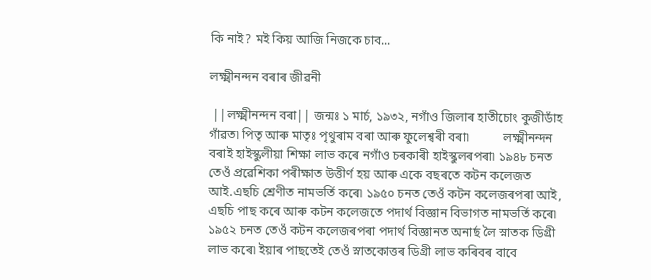কি নাই? মই কিয় আজি নিজকে চাব...

লক্ষ্মীনন্দন বৰাৰ জীৱনী

 ||লক্ষ্মীনন্দন বৰা|| জন্মঃ ১ মাৰ্চ, ১৯৩২, নগাঁও জিলাৰ হাতীচোং কুজীডাঁহ গাঁৱত৷ পিতৃ আৰু মাতৃঃ পৃথুৰাম বৰা আৰু ফুলেশ্বৰী বৰা৷           লক্ষ্মীনন্দন বৰাই হাইস্কুলীয়া শিক্ষা লাভ কৰে নগাঁও চৰকাৰী হাইস্কুলৰপৰা৷ ১৯৪৮ চনত তেওঁ প্ৰৱেশিকা পৰীক্ষাত উত্তীৰ্ণ হয় আৰু একে বছৰতে কটন কলেজত আই.এছচি শ্ৰেণীত নামভৰ্তি কৰে৷ ১৯৫০ চনত তেওঁ কটন কলেজৰপৰা আই, এছচি পাছ কৰে আৰু কটন কলেজতে পদাৰ্থ বিজ্ঞান বিভাগত নামভৰ্তি কৰে৷ ১৯৫২ চনত তেওঁ কটন কলেজৰপৰা পদাৰ্থ বিজ্ঞানত অনাৰ্ছ লৈ স্নাতক ডিগ্ৰী লাভ কৰে৷ ইয়াৰ পাছতেই তেওঁ স্নাতকোত্তৰ ডিগ্ৰী লাভ কৰিবৰ বাবে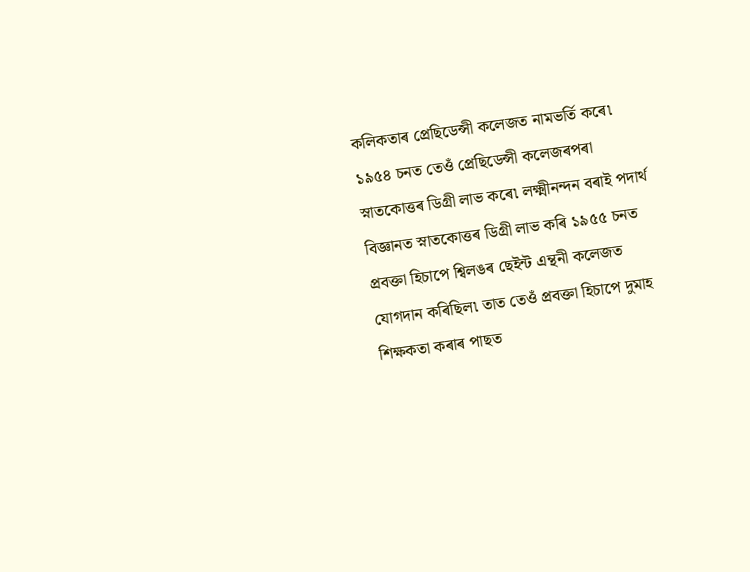কলিকতাৰ প্ৰেছিডেন্সী কলেজত নামভৰ্তি কৰে৷ ১৯৫৪ চনত তেওঁ প্ৰেছিডেন্সী কলেজৰপৰা স্নাতকোত্তৰ ডিগ্ৰী লাভ কৰে৷ লক্ষ্মীনন্দন বৰাই পদাৰ্থ বিজ্ঞানত স্নাতকোত্তৰ ডিগ্ৰী লাভ কৰি ১৯৫৫ চনত প্ৰবক্তা হিচাপে শ্বিলঙৰ ছেইন্ট এন্থনী কলেজত যোগদান কৰিছিল৷ তাত তেওঁ প্ৰবক্তা হিচাপে দুমাহ শিক্ষকতা কৰাৰ পাছত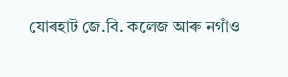যোৰহাট জে.বি. কলেজ আৰু নগাঁও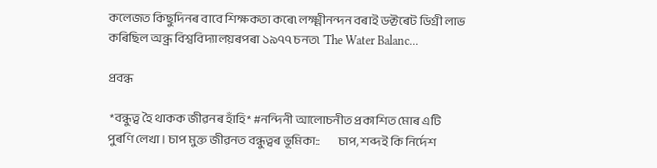কলেজত কিছুদিনৰ বাবে শিক্ষকতা কৰে৷ লক্ষ্মীনন্দন বৰাই ডক্টৰেট ডিগ্ৰী লাভ কৰিছিল অন্ধ্ৰ বিশ্ববিদ্যালয়ৰপৰা ১৯৭৭ চনত৷ 'The Water Balanc...

প্ৰবন্ধ

 *বন্ধুত্ব হৈ থাকক জীৱনৰ হাঁহি* #নন্দিনী আলোচনীত প্ৰকাশিত মোৰ এটি পুৰণি লেখা। চাপ মুক্ত জীৱনত বন্ধুত্বৰ ভূমিকা::        চাপ, শব্দই কি নিৰ্দেশ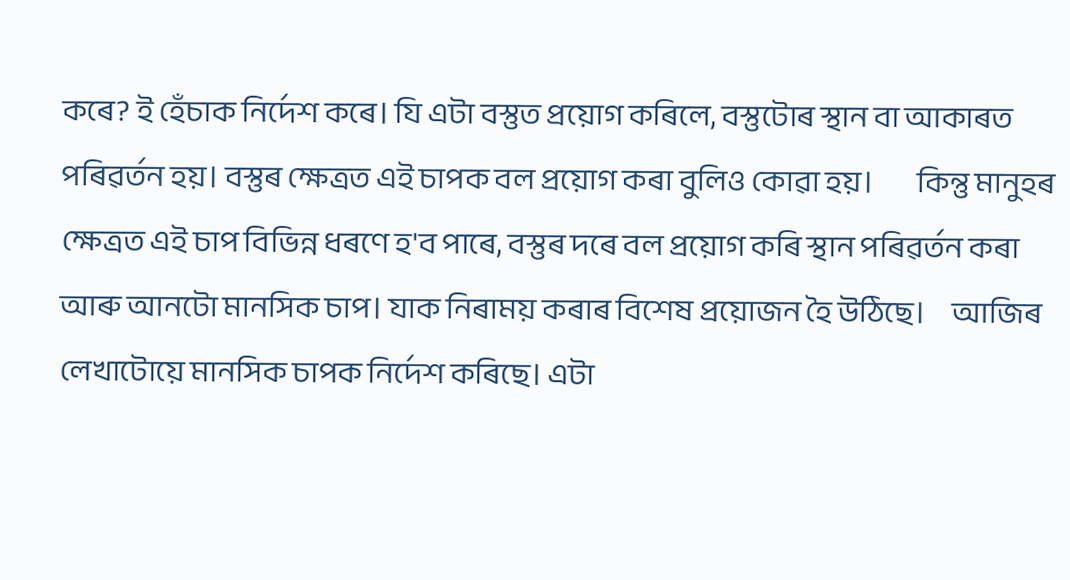কৰে? ই হেঁচাক নিৰ্দেশ কৰে। যি এটা বস্তুত প্ৰয়োগ কৰিলে, বস্তুটোৰ স্থান বা আকাৰত পৰিৱৰ্তন হয়। বস্তুৰ ক্ষেত্ৰত এই চাপক বল প্ৰয়োগ কৰা বুলিও কোৱা হয়।        কিন্তু মানুহৰ ক্ষেত্ৰত এই চাপ বিভিন্ন ধৰণে হ'ব পাৰে, বস্তুৰ দৰে বল প্ৰয়োগ কৰি স্থান পৰিৱৰ্তন কৰা আৰু আনটো মানসিক চাপ। যাক নিৰাময় কৰাৰ বিশেষ প্ৰয়োজন হৈ উঠিছে।     আজিৰ লেখাটোয়ে মানসিক চাপক নিৰ্দেশ কৰিছে। এটা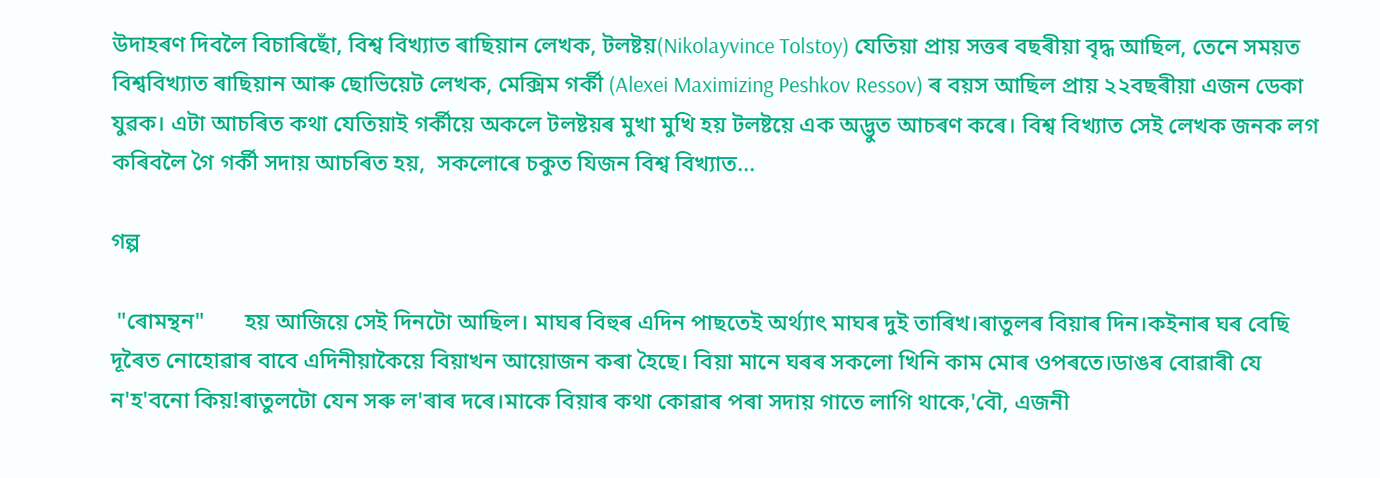উদাহৰণ দিবলৈ বিচাৰিছোঁ, বিশ্ব বিখ্যাত ৰাছিয়ান লেখক, টলষ্টয়(Nikolayvince Tolstoy) যেতিয়া প্ৰায় সত্তৰ বছৰীয়া বৃদ্ধ আছিল, তেনে সময়ত  বিশ্ববিখ্যাত ৰাছিয়ান আৰু ছোভিয়েট লেখক, মেক্সিম গৰ্কী (Alexei Maximizing Peshkov Ressov) ৰ বয়স আছিল প্ৰায় ২২বছৰীয়া এজন ডেকা যুৱক। এটা আচৰিত কথা যেতিয়াই গৰ্কীয়ে অকলে টলষ্টয়ৰ মুখা মুখি হয় টলষ্টয়ে এক অদ্ভুত আচৰণ কৰে। বিশ্ব বিখ্যাত সেই লেখক জনক লগ কৰিবলৈ গৈ গৰ্কী সদায় আচৰিত হয়,  সকলোৰে চকুত যিজন বিশ্ব বিখ্যাত...

গল্প

 "ৰোমন্থন"       হয় আজিয়ে সেই দিনটো আছিল। মাঘৰ বিহুৰ এদিন পাছতেই অৰ্থ্যাৎ মাঘৰ দুই তাৰিখ।ৰাতুলৰ বিয়াৰ দিন।কইনাৰ ঘৰ বেছি দূৰৈত নোহোৱাৰ বাবে এদিনীয়াকৈয়ে বিয়াখন আয়োজন কৰা হৈছে। বিয়া মানে ঘৰৰ সকলো খিনি কাম মোৰ ওপৰতে।ডাঙৰ বোৱাৰী যে ন'হ'বনো কিয়!ৰাতুলটো যেন সৰু ল'ৰাৰ দৰে।মাকে বিয়াৰ কথা কোৱাৰ পৰা সদায় গাতে লাগি থাকে,'বৌ, এজনী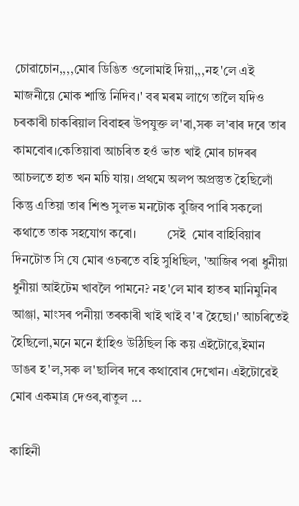চোৱাচোন,,,,মোৰ ডিঙিত ওলোমাই দিয়া,,,নহ'লে এই মাজনীয়ে মোক শান্তি নিদিব।' বৰ মৰম লাগে তালৈ যদিও চৰকাৰী চাকৰিয়াল বিবাহৰ উপযুক্ত ল'ৰা,সৰু ল'ৰাৰ দৰে তাৰ কামবোৰ।কেতিয়াবা আচৰিত হওঁ ভাত খাই মোৰ চাদৰৰ আচলতে হাত খন মচি যায়। প্ৰথমে অলপ অপ্ৰস্তুত হৈছিলোঁ কিন্তু এতিয়া তাৰ শিশু সুলভ মনটোক বুজিব পাৰি সকলো কথাতে তাক সহযোগ কৰো।          সেই  মোৰ বাহিবিয়াৰ দিনটোত সি যে মোৰ ওচৰতে বহি সুধিছিল, 'আজিৰ পৰা ধুনীয়া ধুনীয়া আইটেম খাবলৈ পামনে? নহ'লে মাৰ হাতৰ মানিমুনিৰ আঞ্জা, মাংসৰ পনীয়া তৰকাৰী খাই খাই ব'ৰ হৈছো।' আচৰিতেই হৈছিলো,মনে মনে হাঁহিও উঠিছিল কি কয় এইটোৱে,ইমান ডাঙৰ হ'ল,সৰু ল'ছালিৰ দৰে কথাবোৰ দেখোন। এইটোৱেই মোৰ একমাত্ৰ দেওৰ,ৰাতুল ...

কাহিনী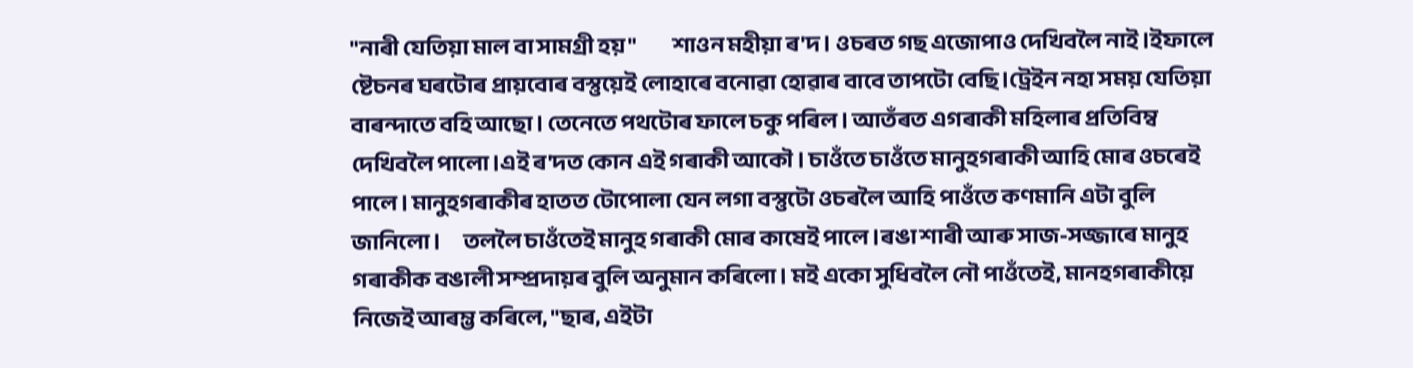"নাৰী যেতিয়া মাল বা সামগ্ৰী হয়"          শাওন মহীয়া ৰ'দ। ওচৰত গছ এজোপাও দেখিবলৈ নাই।ইফালে ষ্টেচনৰ ঘৰটোৰ প্ৰায়বোৰ বস্তুয়েই লোহাৰে বনোৱা হোৱাৰ বাবে তাপটো বেছি।ট্ৰেইন নহা সময় যেতিয়া বাৰন্দাতে বহি আছো। তেনেতে পথটোৰ ফালে চকু পৰিল। আতঁৰত এগৰাকী মহিলাৰ প্ৰতিবিম্ব দেখিবলৈ পালো।এই ৰ'দত কোন এই গৰাকী আকৌ । চাওঁতে চাওঁতে মানুহগৰাকী আহি মোৰ ওচৰেই পালে। মানুহগৰাকীৰ হাতত টোপোলা যেন লগা বস্তুটো ওচৰলৈ আহি পাওঁতে কণমানি এটা বুলি জানিলো।      তললৈ চাওঁতেই মানুহ গৰাকী মোৰ কাষেই পালে।ৰঙা শাৰী আৰু সাজ-সজ্জাৰে মানুহ গৰাকীক বঙালী সম্প্ৰদায়ৰ বুলি অনুমান কৰিলো। মই একো সুধিবলৈ নৌ পাওঁতেই, মানহগৰাকীয়ে নিজেই আৰম্ভ কৰিলে, "ছাৰ, এইটা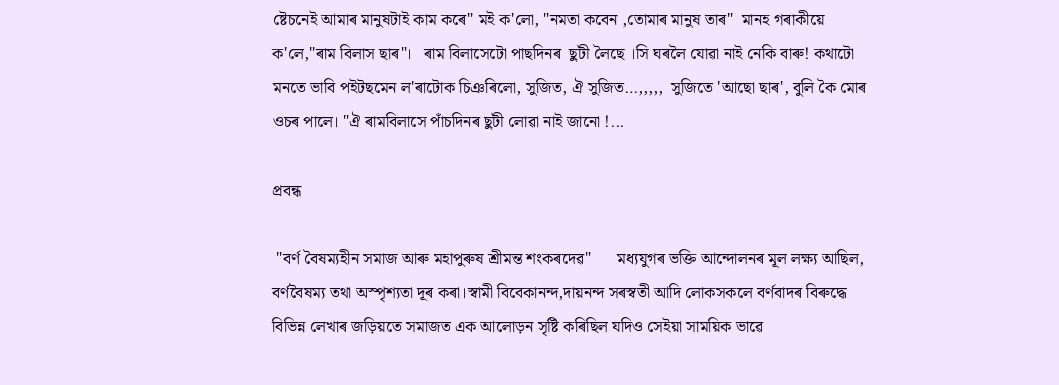ষ্টেচনেই আমাৰ মানুষটাই কাম কৰে" মই ক'লো, "নমতা কবেন ,তোমাৰ মানুষ তাৰ"  মানহ গৰাকীয়ে ক'লে,"ৰাম বিলাস ছাৰ"।   ৰাম বিলাসেটো পাছদিনৰ  ছুটী লৈছে ।সি ঘৰলৈ যোৱা নাই নেকি বাৰু! কথাটো মনতে ভাবি পইটছমেন ল'ৰাটোক চিঞৰিলো, সুজিত, ঐ সুজিত…,,,,,  সুজিতে 'আছো ছাৰ', বুলি কৈ মোৰ ওচৰ পালে। "ঐ ৰামবিলাসে পাঁচদিনৰ ছুটী লোৱা নাই জানো !...

প্ৰবন্ধ

 "বৰ্ণ বৈষম্যহীন সমাজ আৰু মহাপুৰুষ শ্ৰীমন্ত শংকৰদেৱ"      মধ্যযুগৰ ভক্তি আন্দোলনৰ মূল লক্ষ্য আছিল, বৰ্ণবৈষম্য তথা অস্পৃশ্যতা দূৰ কৰা।স্বামী বিবেকানন্দ,দায়নন্দ সৰস্বতী আদি লোকসকলে বৰ্ণবাদৰ বিৰুদ্ধে বিভিন্ন লেখাৰ জড়িয়তে সমাজত এক আলোড়ন সৃষ্টি কৰিছিল যদিও সেইয়া সাময়িক ভাৱে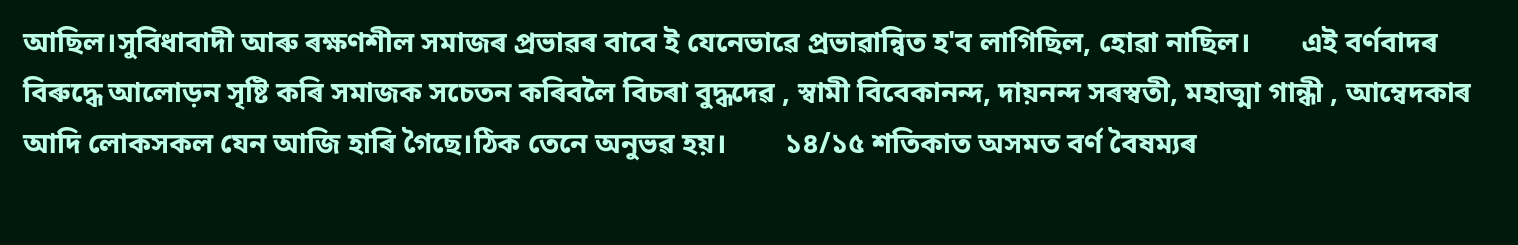আছিল।সুবিধাবাদী আৰু ৰক্ষণশীল সমাজৰ প্ৰভাৱৰ বাবে ই যেনেভাৱে প্ৰভাৱান্বিত হ'ব লাগিছিল, হোৱা নাছিল।       এই বৰ্ণবাদৰ বিৰুদ্ধে আলোড়ন সৃষ্টি কৰি সমাজক সচেতন কৰিবলৈ বিচৰা বুদ্ধদেৱ , স্বামী বিবেকানন্দ, দায়নন্দ সৰস্বতী, মহাত্মা গান্ধী , আম্বেদকাৰ আদি লোকসকল যেন আজি হাৰি গৈছে।ঠিক তেনে অনুভৱ হয়।        ১৪/১৫ শতিকাত অসমত বৰ্ণ বৈষম্যৰ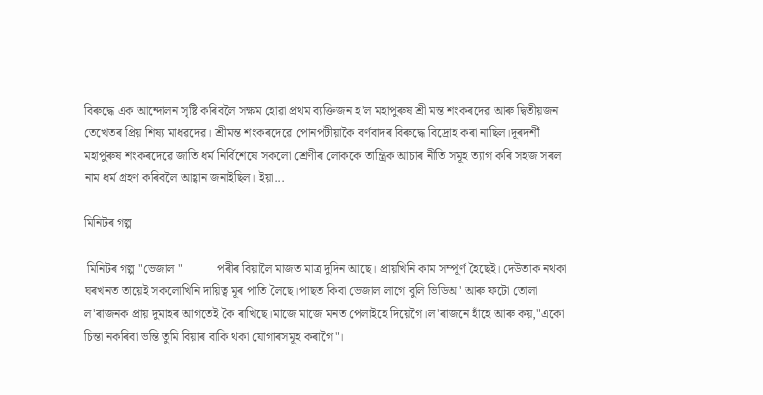বিৰুদ্ধে এক আন্দোলন সৃষ্টি কৰিবলৈ সক্ষম হোৱা প্ৰথম ব্যক্তিজন হ'ল মহাপুৰুষ শ্ৰী মন্ত শংকৰদেৱ আৰু দ্বিতীয়জন তেখেতৰ প্রিয় শিষ্য মাধৱদেৱ। শ্ৰীমন্ত শংকৰদেৱে পোনপটীয়াকৈ বৰ্ণবাদৰ বিৰুদ্ধে বিদ্ৰোহ কৰা নাছিল।দূৰদৰ্শী মহাপুৰুষ শংকৰদেৱে জাতি ধৰ্ম নিৰ্বিশেষে সকলো শ্ৰেণীৰ লোককে তান্ত্ৰিক আচাৰ নীতি সমূহ ত্যাগ কৰি সহজ সৰল নাম ধৰ্ম গ্ৰহণ কৰিবলৈ আহ্বান জনাইছিল। ইয়া...

মিনিটৰ গল্প

 মিনিটৰ গল্প "ভেজাল "           পৰীৰ বিয়ালৈ মাজত মাত্ৰ দুদিন আছে। প্ৰায়খিনি কাম সম্পূৰ্ণ হৈছেই। দেউতাক নথকা ঘৰখনত তায়েই সকলোখিনি দায়িত্ব মূৰ পাতি লৈছে।পাছত কিবা ভেজাল লাগে বুলি ভিডিঅ' আৰু ফটো তোলা ল'ৰাজনক প্ৰায় দুমাহৰ আগতেই কৈ ৰাখিছে।মাজে মাজে মনত পেলাইহে দিয়েগৈ।ল'ৰাজনে হাঁহে আৰু কয়,"একো চিন্তা নকৰিবা ভন্তি তুমি বিয়াৰ বাকি থকা যোগাৰসমূহ কৰাগৈ"।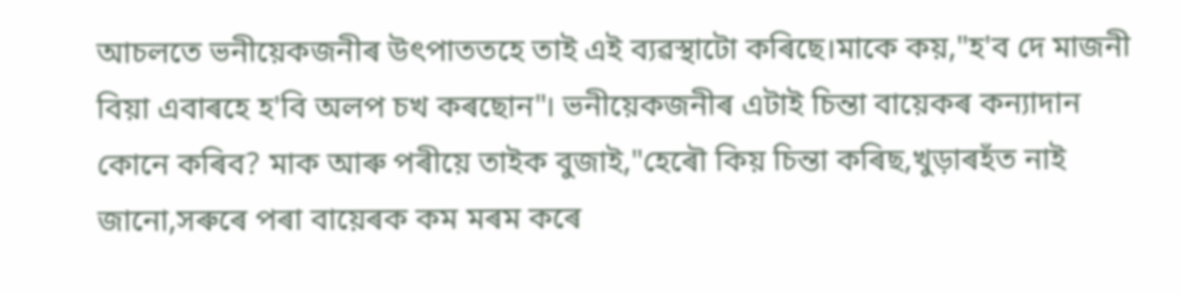আচলতে ভনীয়েকজনীৰ উৎপাততহে তাই এই ব্যৱস্থাটো কৰিছে।মাকে কয়,"হ'ব দে মাজনী বিয়া এবাৰহে হ'বি অলপ চখ কৰছোন"। ভনীয়েকজনীৰ এটাই চিন্তা বায়েকৰ কন্যাদান কোনে কৰিব? মাক আৰু পৰীয়ে তাইক বুজাই,"হেৰৌ কিয় চিন্তা কৰিছ,খুড়াৰহঁত নাই জানো,সৰুৰে পৰা বায়েৰক কম মৰম কৰে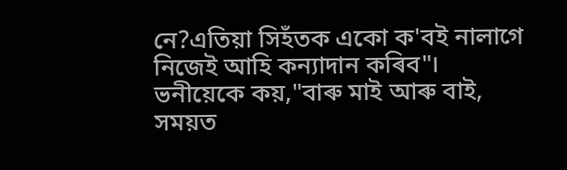নে?এতিয়া সিহঁতক একো ক'বই নালাগে নিজেই আহি কন্যাদান কৰিব"।   ভনীয়েকে কয়,"বাৰু মাই আৰু বাই,  সময়ত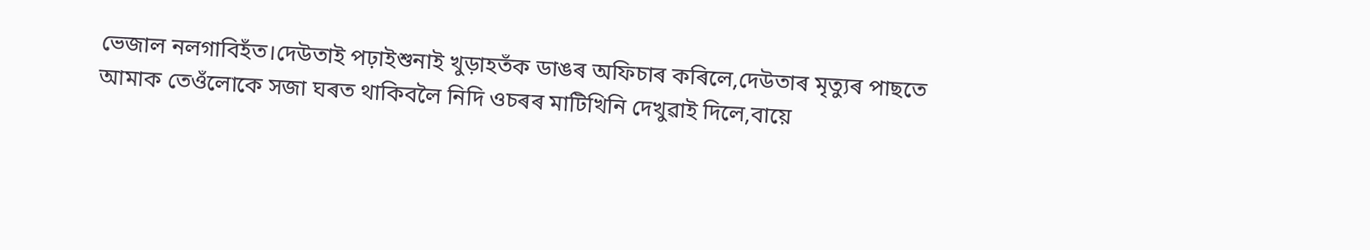ভেজাল নলগাবিহঁত।দেউতাই পঢ়াইশুনাই খুড়াহতঁক ডাঙৰ অফিচাৰ কৰিলে,দেউতাৰ মৃত্যুৰ পাছতে আমাক তেওঁলোকে সজা ঘৰত থাকিবলৈ নিদি ওচৰৰ মাটিখিনি দেখুৱাই দিলে,বায়ে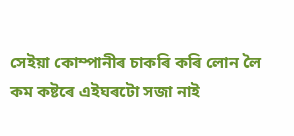সেইয়া কোম্পানীৰ চাকৰি কৰি লোন লৈ কম কষ্টৰে এইঘৰটো সজা নাই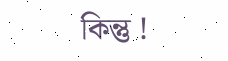কিন্তু !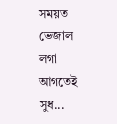সময়ত ভেজাল লগা আগতেই সুধ...